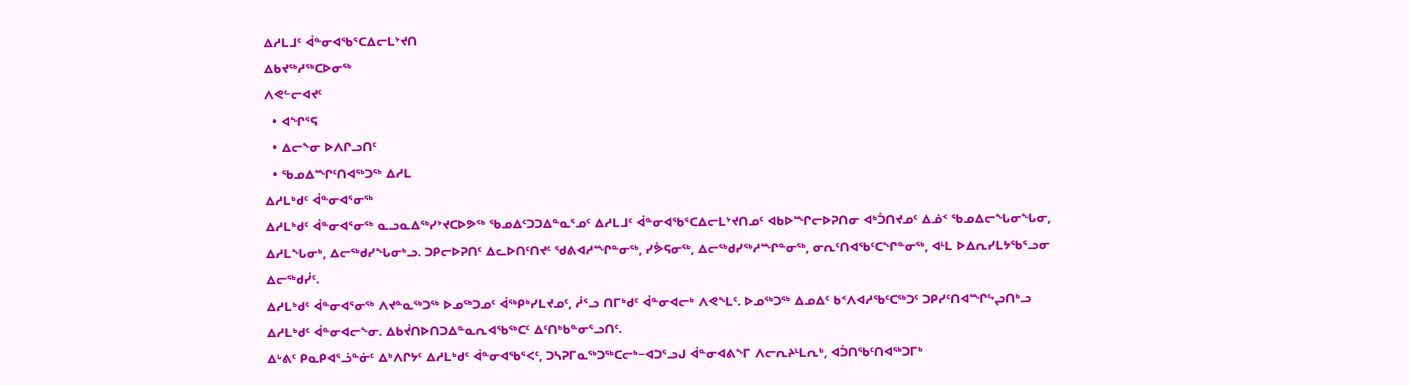ᐃᓱᒪᒧᑦ ᐋᓐᓂᐊᖃᕐᑕᐃᓕᒪᔾᔪᑎ
ᐃᑲᔪᖅᓱᖅᑕᐅᓂᖅ
ᐱᕙᓪᓕᐊᔪᑦ
  • ᐊᖏᕐᕋ
  • ᐃᓕᖕᓂ ᐅᐱᒋᓗᑎᑦ
  • ᖃᓄᐃᙱᑦᑎᐊᖅᑐᖅ ᐃᓱᒪ
ᐃᓱᒪᒃᑯᑦ ᐋᓐᓂᐊᕐᓂᖅ
ᐃᓱᒪᒃᑯᑦ ᐋᓐᓂᐊᕐᓂᖅ ᓇᓗᓇᐃᖅᓯᔾᔪᑕᐅᕗᖅ ᖃᓄᐃᑦᑐᑐᐃᓐᓇᕐᓄᑦ ᐃᓱᒪᒧᑦ ᐋᓐᓂᐊᖃᕐᑕᐃᓕᒪᔾᔪᑎᓄᑦ ᐊᑲᐅᙱᓕᐅᕈᑎᓂ ᐊᒃᑑᑎᔪᓄᑦ ᐃᓅᑉ ᖃᓄᐃᓕᖓᓂᖓᓂ, ᐃᓱᒪᖓᓂᒃ, ᐃᓕᖅᑯᓯᖓᓂᒃᓗ. ᑐᑭᓕᐅᕈᑎᑦ ᐃᓚᐅᑎᑦᑎᔪᑦ ᖁᕕᐊᓱᙱᓐᓂᖅ, ᓯᕘᕋᓂᖅ, ᐃᓕᖅᑯᓯᖅᓱᙱᓐᓂᖅ, ᓂᕆᑦᑎᐊᖃᑦᑕᖏᓐᓂᖅ, ᐊᒻᒪ ᐅᐃᕆᓯᒪᔭᖃᕐᓗᓂ ᐃᓕᖅᑯᓰᑦ.
ᐃᓱᒪᒃᑯᑦ ᐋᓐᓂᐊᕐᓂᖅ ᐱᔪᓐᓇᖅᑐᖅ ᐅᓄᖅᑐᓄᑦ ᐋᖅᑭᒃᓯᒪᔪᓄᑦ, ᓲᕐᓗ ᑎᒥᒃᑯᑦ ᐋᓐᓂᐊᓕᒃ ᐱᕙᖕᒪᑦ. ᐅᓄᖅᑐᖅ ᐃᓄᐃᑦ ᑲᑉᐱᐊᓱᖃᑦᑕᖅᑐᑦ ᑐᑭᓯᑦᑎᐊᙱᖦᖢᑎᒃᓗ ᐃᓱᒪᒃᑯᑦ ᐋᓐᓂᐊᓕᖕᓂ. ᐃᑲᔫᑎᐅᑎᑐᐃᓐᓇᕆᐊᖃᖅᑕᑦ ᐃᑦᑎᒃᑲᓐᓂᕐᓗᑎᑦ.
ᐃᒡᕕᑦ ᑭᓇᑭᐊᕐᓘᓐᓃᑦ ᐃᒃᐱᒋᔭᑦ ᐃᓱᒪᒃᑯᑦ ᐋᓐᓂᐊᖃᕐᐸᑦ, ᑐᓴᕈᒥᓇᖅᑐᖅᑕᓕᒃ−ᐊᑐᕐᓗᒍ ᐋᓐᓂᐊᕕᖕᒥ ᐱᓕᕆᔨᒻᒪᕆᒃ, ᐊᑑᑎᖃᑦᑎᐊᖅᑐᒥᒃ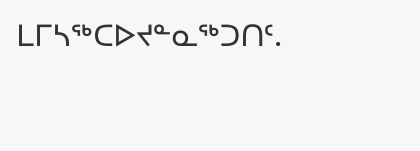ᒪᒥᓴᖅᑕᐅᔪᓐᓇᖅᑐᑎᑦ.